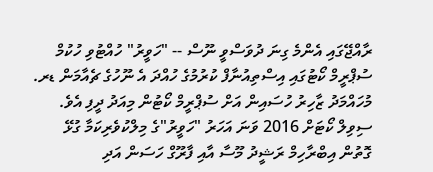ރާއްޖޭގައި އެންމެ ގިނަ ދުވަސްވީ ނޫސް -- "ހަވީރު" ހުއްޓުވި ހުކުމް ސުޕްރީމް ކޯޓުގައި އިސްތިއުނާފް ކުރުމުގެ ހުއްދަ އެ ނޫހުގެ ޗެއާމަން ޑރ. މުހައްމަދު ޒާހިރު ހުސައިން އަށް ސުޕްރީމް ކޯޓުން މިއަދު ދީފި އެވެ.
ސިވިލް ކޯޓަށް 2016 ވަނަ އަހަރު "ހަވީރު"ގެ މިލްކުވެރިކަމާ ގުޅޭ ގޮތުން އިބްރާހިމް ރަޝީދު މޫސާ އާއި ފާރޫގް ހަސަން އަދި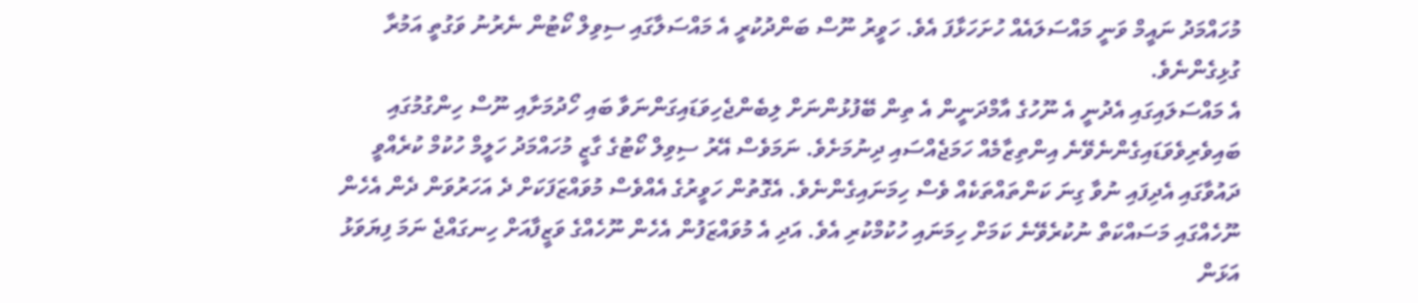މުހައްމަދު ނައީމް ވަނީ މައްސަލައެއް ހުށަހަޅާފަ އެވެ. ހަވީރު ނޫސް ބަންދުކުރީ އެ މައްސަލާގައި ސިވިލް ކޯޓުން ނެރުނު ވަގުތީ އަމުރާ ގުޅިގެންނެވެ.
އެ މައްސަލައިގައި އެދުނީ އެ ނޫހުގެ އާމްދަނީން އެ ތިން ބޭފުޅުންނަށް ލިބެންޖެހިވަޑައިގަންނަވާ ބައި ހޯދުމަށާއި ނޫސް ހިންގުމުގައި ބައިވެރިވެވަޑައިގެންނެވޭނެ އިންތިޒާމެއް ހަމަޖެއްސައި ދިނުމަށެވެ. ނަމަވެސް އޭރު ސިވިލް ކޯޓުގެ ގާޒީ މުހައްމަދު ހަލީމް ހުކުމް ކުރެއްވީ ދައުވާގައި އެދިފައި ނުވާ ގިނަ ކަންތައްތަކެއް ވެސް ހިމަނައިގެންނެވެ. އެގޮތުން ހަވީރުގެ އެއްވެސް މުވައްޒަފަކަށް ދެ އަހަރުވަން ދެން އެހެން ނޫހެއްގައި މަސައްކަތް ނުކުރެވޭނެ ކަމަށް ހިމަނައި ހުކުމްކުރި އެވެ. އަދި އެ މުވައްޒަފުން އެހެން ނޫހެއްގެ ވަޒީފާއަށް ހިނގައްޖެ ނަމަ ފިޔަވަޅު އަޅަން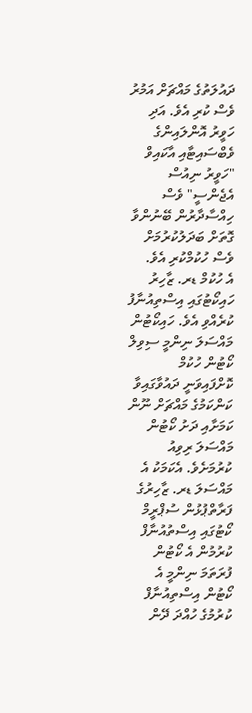ދައުލަތުގެ މައްޗަށް އަމުރު ވެސް ކުރި އެވެ. އަދި ހަވީރު އޮންލައިންގެ ވެބްސައިޓާއި އާކައިވް "ހަވީރު ނިއުސް އެޖެންސީ" ވެސް ހިއްސާދާރުން ބޭނުންވާ ގޮތަށް ބަދަލުކުރުމަށް ވެސް ހުކުމްކުރި އެވެ.
އެ ހުކުމް ޑރ. ޒާހިރު ހައިކޯޓުގައި އިސްތިއުނާފު ކުރެއްވި އެވެ. ހައިކޯޓުން މައްސަލަ ނިންމީ ސިވިލް ކޯޓުން ހުކުމް ކޮށްފައިވަނީ ދައުވާގައިވާ ކަންކަމުގެ މައްޗަށް ނޫން ކަމަށާއި ދަށު ކޯޓުން މައްސަލަ ރިވިއު ކުރުމަށެވެ. އެކަމަކު އެ މައްސަލަ ޑރ. ޒާހިރުގެ ފަރާތްޕުޅުން ސުޕްރީމް ކޯޓުގައި އިސްތުއުނާފް ކުރުމުން އެ ކޯޓުން ފުރަތަމަ ނިންމީ އެ ކޯޓުން އިސްތިއުނާފް ކުރުމުގެ ހުއްދަ ދޭން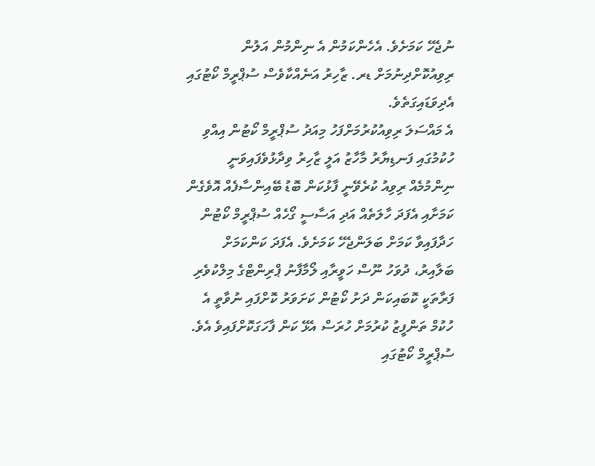ނުޖެހޭ ކަމަށެވެ. އެހެންކަމުން އެ ނިންމުން އަލުން ރިވިއުކޮށްދިނުމަށް ޑރ. ޒާހިރު އަނެއްކާވެސް ސުޕްރީމް ކޯޓުގައި އެދިވަޑައިގަތެވެ.
އެ މައްސަލަ ރިވިއުކުރުމަށްފަހު މިއަދު ސުޕްރީމް ކޯޓުން އިއްވި ހުކުމުގައި ފަނޑިޔާރު މާހާޒު އަލީ ޒާހިރު ވިދާޅުވެފައިވަނީ ނިންމުމެއް ރިވިއު ކުރެވޭނީ ފާޅުކަން ބޮޑު ބޭއިންސާފެއް އޮވެގެން ކަމަށާއި އެފަދަ ހާލަތެއް އަދި އަސާސީ ގޯހެއް ސުޕްރީމް ކޯޓުން ހަދާފައިވާ ކަމަށް ބަލަންޖެހޭ ކަމަށެވެ. އެފަދަ ކަންކަމަށް ބަލާއިރު، ދުވަހު ނޫސް ހަވީރާއި ލޯމާފާނު ޕްރިންޓްގެ މިލްކުވެރި ފަރާތަކީ ކޮބައިކަން ދަށު ކޯޓުން ކަށަވަރު ކޮށްފައި ނުވާތީ އެ ހުކުމް ތަންފީޒު ކުރުމަށް ހުރަސް އެޅޭ ކަން ފާހަގަކޮށްފައިވެ އެވެ.
ސުޕްރީމް ކޯޓުގައި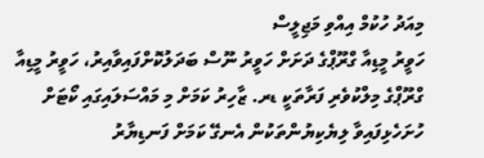މިއަދު ހުކުމް އިއްވި މަޖިލީސް
ހަވީރު މީޑިއާ ގްރޫޕްގެ ދަށަށް ހަވީރު ނޫސް ބަދަލުކޮށްފައިވާއިރު، ހަވީރު މީޑިއާ ގްރޫޕްގެ މިލްކުވެރި ފަރާތަކީ ޑރ. ޒާހިރު ކަމަށް މި މައްސަލައިގައި ކޯޓަށް ހުށަހެޅިފައިވާ ލިޔެކިޔުންތަކުން އެނގޭ ކަމަށް ފަނޑިޔާރު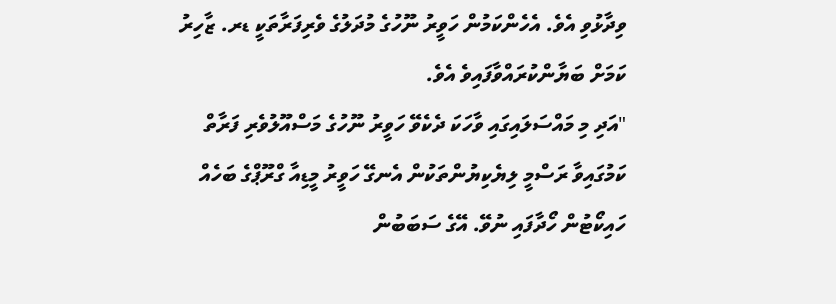ވިދާޅުވި އެވެ. އެހެންކަމުން ހަވީރު ނޫހުގެ މުދަލުގެ ވެރިފަރާތަކީ ޑރ. ޒާހިރު ކަމަށް ބަޔާންކުރައްވާފައިވެ އެވެ.
"އަދި މި މައްސަލައިގައި ވާހަކަ ދެކެވޭ ހަވީރު ނޫހުގެ މަސްއޫލުވެރި ފަރާތް ކަމުގައިވާ ރަސްމީ ލިޔެކިޔުންތަކުން އެނގޭ ހަވީރު މީޑިއާ ގްރޫޕްގެ ބަހެއް ހައިކޯޓުން ހޯދާފައި ނުވޭ. އޭގެ ސަބަބުން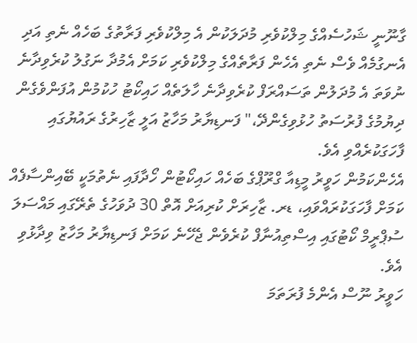ގާނޫނީ ޝަހުސެއްގެ މިލްކުވެރި މުދަލަކުން އެ މިލްކުވެރި ފަރާތުގެ ބަހެއް ނެތި އަދި އެނގުމެއް ވެސް ނެތި އެހެން ފަރާތެއްގެ މިލްކުވެރި ކަމަށް އެމުދާ ނަގުލު ކުރެވިދާނެ ނުވަތަ އެ މުދަލުން ތަސައްރަފް ކުރެވިދާނެ ހާލަތެއް ހައިކޯޓު ހުކުމުން އުފަންވެގެން ދިޔުމުގެ ފުރުސަތު ހުޅުވިގެންދޭ،" ފަނޑިޔާރު މަހާޒު އަލީ ޒާހިރުގެ ރައުޔުގައި ފާހަގަކުރެއްވި އެވެ.
އެހެންކަމުން ހަވީރު މީޑިއާ ގްރޫޕްގެ ބަހެއް ހައިކޯޓުން ހޯދާފައި ނެތުމަކީ ބޭއިންސާފެއް ކަމަށް ފާހަގަކުރައްވައި، ޑރ. ޒާހިރަށް ކުރިއަށް އޮތް 30 ދުވަހުގެ ތެރޭގައި މައްސަލަ ސުޕްރީމް ކޯޓުގައި އިސްތިއުނާފް ކުރެވެން ޖެހޭނެ ކަމަށް ފަނޑިޔާރު މަހާޒު ވިދާޅުވި އެވެ.
ހަވީރު ނޫސް އެންމެ ފުރަތަމަ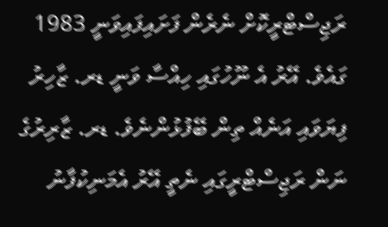ރަޖިސްޓްރީކޮށް ނެރެން ފަށައިފައިވަނީ 1983 ގައެވެ. އޭރު އެ ނޫހުގައި ހިއްސާ ވަނީ ޑރ. ޒާހިރު ފިޔަވައި އަނެއް ތިން ބޭފުޅުންނެވެ. ޑރ. ޒާރިރުގެ ނަން ރަޖިސްޓްރީގައި ނެތީ އޭރު އެމަނިކުފާނު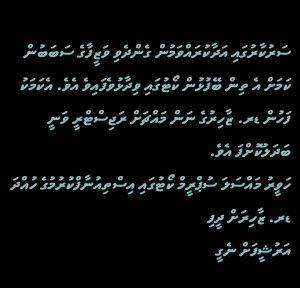ސަރުކާރުގައި އަދާކުރައްވަމުން ގެންދެވި ވަޒީފާގެ ސަބަބުން ކަމަށް އެ ތިން ބޭފުޅުން ކޯޓުގައި ވިދާޅުވެފައިވެ އެވެ. އެކަމަކު ފަހުން ޑރ. ޒާހިރުގެ ނަން މައްޗަށް ރަޖިސްޓްރީ ވަނީ ބަދަލުކޮށްފަ އެވެ.
ހަވީރު މައްސަލަ ސުޕްރީމް ކޯޓުގައި އިސްތިއުނާފްކުރުމުގެ ހުއްދަ ޑރ. ޒާހިރަށް ދީފި
އަރުޝީފަށް ނެގީ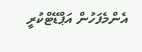އެންމެފަހުން އަޕްޑޭޓްކުރީ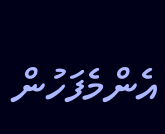އެންމެފަހުން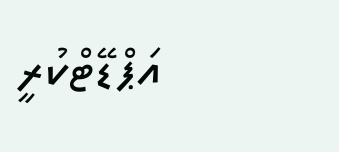އަޕްޑޭޓްކުރީ